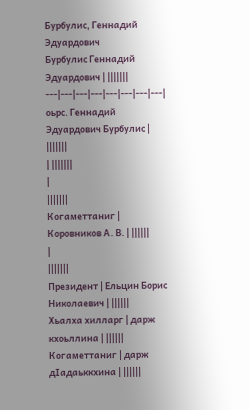Бурбулис, Геннадий Эдуардович
Бурбулис Геннадий Эдуардович | |||||||
---|---|---|---|---|---|---|---|
оьрс. Геннадий Эдуардович Бурбулис | |||||||
| |||||||
|
|||||||
Когаметтаниг | Коровников А. В. | ||||||
|
|||||||
Президент | Ельцин Борис Николаевич | ||||||
Хьалха хилларг | дарж кхоьллина | ||||||
Когаметтаниг | дарж дӀадаьккхина | ||||||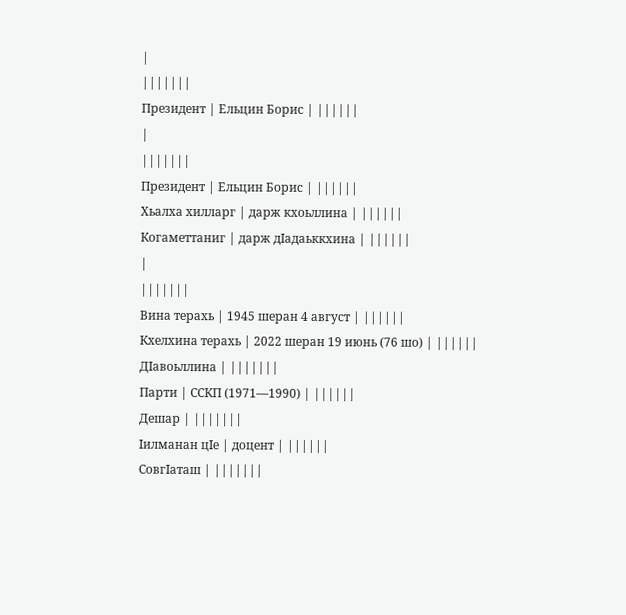|
|||||||
Президент | Ельцин Борис | ||||||
|
|||||||
Президент | Ельцин Борис | ||||||
Хьалха хилларг | дарж кхоьллина | ||||||
Когаметтаниг | дарж дӀадаьккхина | ||||||
|
|||||||
Вина терахь | 1945 шеран 4 август | ||||||
Кхелхина терахь | 2022 шеран 19 июнь (76 шо) | ||||||
ДӀавоьллина | |||||||
Парти | ССКП (1971—1990) | ||||||
Дешар | |||||||
Ӏилманан цӀе | доцент | ||||||
СовгӀаташ | |||||||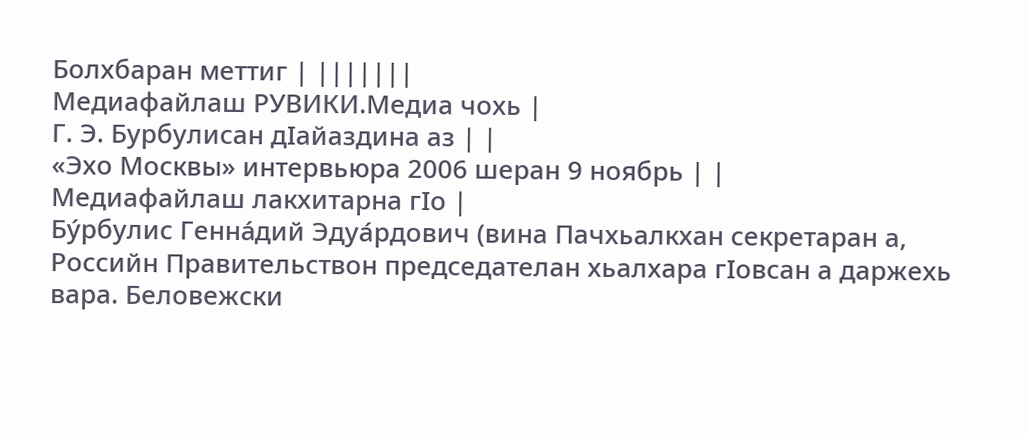Болхбаран меттиг | |||||||
Медиафайлаш РУВИКИ.Медиа чохь |
Г. Э. Бурбулисан дӀайаздина аз | |
«Эхо Москвы» интервьюра 2006 шеран 9 ноябрь | |
Медиафайлаш лакхитарна гӀо |
Бу́рбулис Генна́дий Эдуа́рдович (вина Пачхьалкхан секретаран а, Российн Правительствон председателан хьалхара гӀовсан а даржехь вара. Беловежски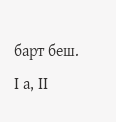барт беш. I а, II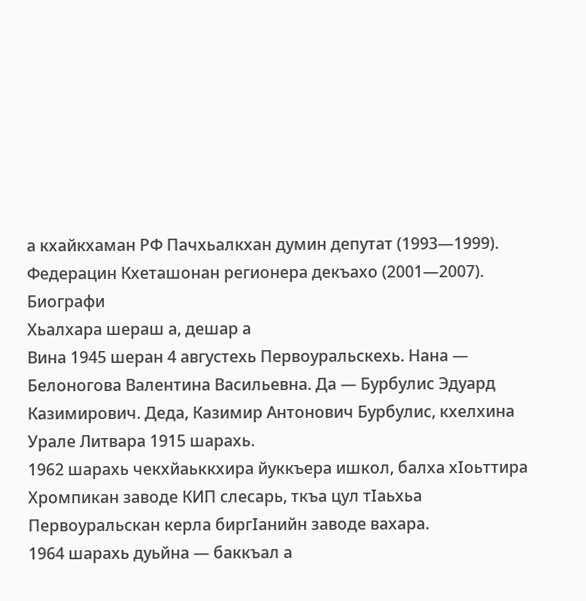а кхайкхаман РФ Пачхьалкхан думин депутат (1993—1999). Федерацин Кхеташонан регионера декъахо (2001—2007).
Биографи
Хьалхара шераш а, дешар а
Вина 1945 шеран 4 августехь Первоуральскехь. Нана — Белоногова Валентина Васильевна. Да — Бурбулис Эдуард Казимирович. Деда, Казимир Антонович Бурбулис, кхелхина Урале Литвара 1915 шарахь.
1962 шарахь чекхйаьккхира йуккъера ишкол, балха хӀоьттира Хромпикан заводе КИП слесарь, ткъа цул тӀаьхьа Первоуральскан керла биргӀанийн заводе вахара.
1964 шарахь дуьйна — баккъал а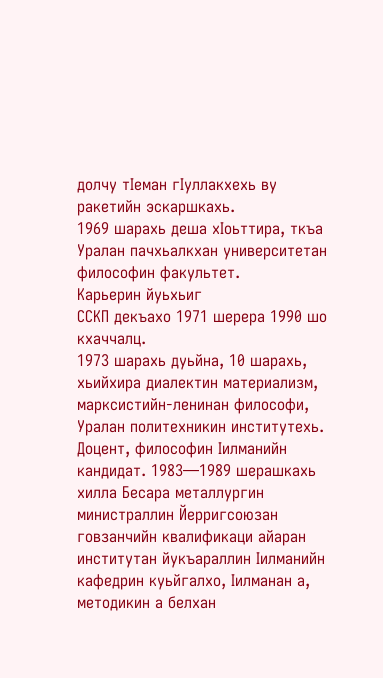долчу тӀеман гӀуллакхехь ву ракетийн эскаршкахь.
1969 шарахь деша хӀоьттира, ткъа Уралан пачхьалкхан университетан философин факультет.
Карьерин йуьхьиг
ССКП декъахо 1971 шерера 1990 шо кхаччалц.
1973 шарахь дуьйна, 10 шарахь, хьийхира диалектин материализм, марксистийн-ленинан философи, Уралан политехникин институтехь. Доцент, философин Ӏилманийн кандидат. 1983—1989 шерашкахь хилла Бесара металлургин министраллин Йерригсоюзан говзанчийн квалификаци айаран институтан йукъараллин Ӏилманийн кафедрин куьйгалхо, Ӏилманан а, методикин а белхан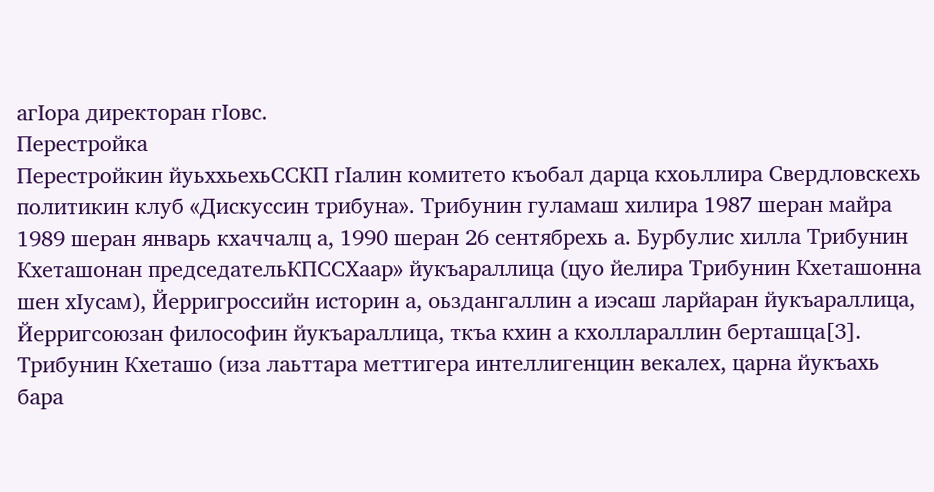агӀора директоран гӀовс.
Перестройка
Перестройкин йуьххьехьССКП гӀалин комитето къобал дарца кхоьллира Свердловскехь политикин клуб «Дискуссин трибуна». Трибунин гуламаш хилира 1987 шеран майра 1989 шеран январь кхаччалц а, 1990 шеран 26 сентябрехь а. Бурбулис хилла Трибунин Кхеташонан председательКПССХаар» йукъараллица (цуо йелира Трибунин Кхеташонна шен хӀусам), Йерригроссийн историн а, оьздангаллин а иэсаш ларйаран йукъараллица, Йерригсоюзан философин йукъараллица, ткъа кхин а кхоллараллин берташца[3]. Трибунин Кхеташо (иза лаьттара меттигера интеллигенцин векалех, царна йукъахь бара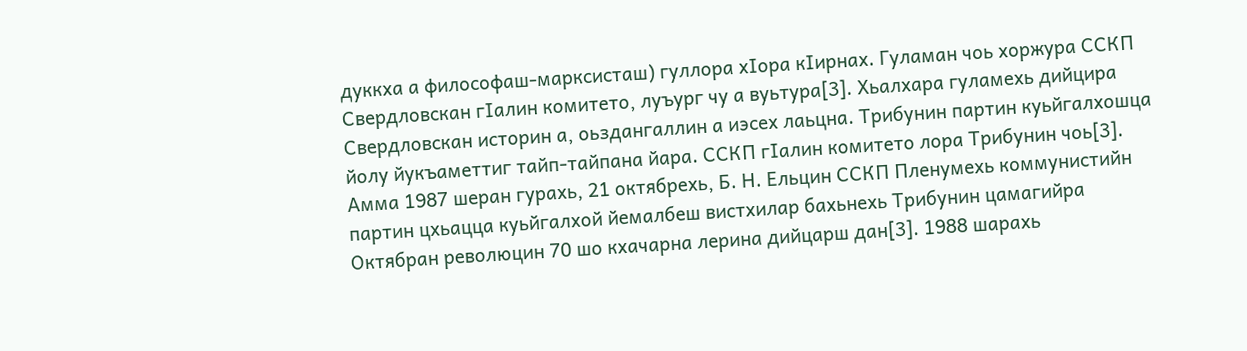дуккха а философаш-марксисташ) гуллора хӀора кӀирнах. Гуламан чоь хоржура ССКП Свердловскан гӀалин комитето, луъург чу а вуьтура[3]. Хьалхара гуламехь дийцира Свердловскан историн а, оьздангаллин а иэсех лаьцна. Трибунин партин куьйгалхошца йолу йукъаметтиг тайп-тайпана йара. ССКП гӀалин комитето лора Трибунин чоь[3]. Амма 1987 шеран гурахь, 21 октябрехь, Б. Н. Ельцин ССКП Пленумехь коммунистийн партин цхьацца куьйгалхой йемалбеш вистхилар бахьнехь Трибунин цамагийра Октябран революцин 70 шо кхачарна лерина дийцарш дан[3]. 1988 шарахь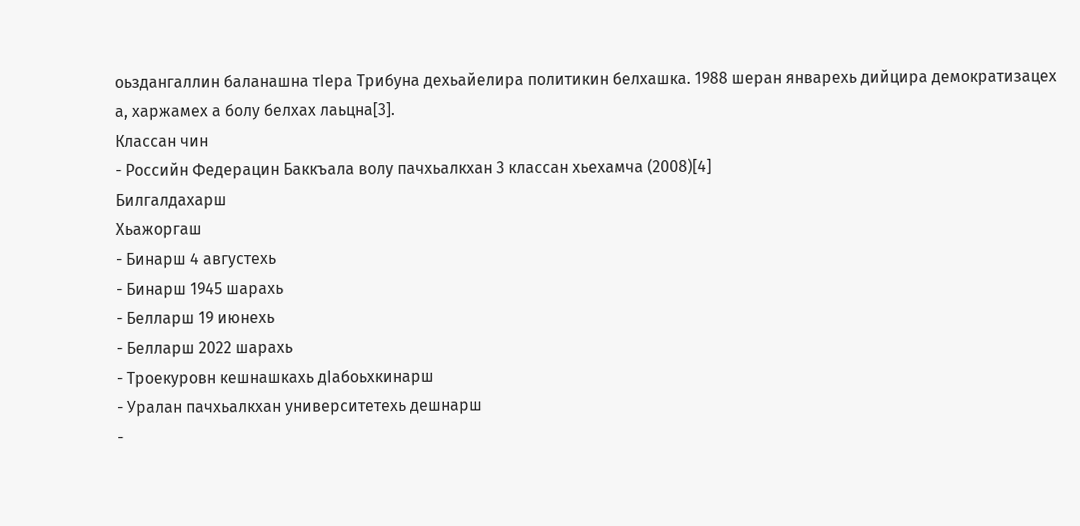оьздангаллин баланашна тӀера Трибуна дехьайелира политикин белхашка. 1988 шеран январехь дийцира демократизацех а, харжамех а болу белхах лаьцна[3].
Классан чин
- Российн Федерацин Баккъала волу пачхьалкхан 3 классан хьехамча (2008)[4]
Билгалдахарш
Хьажоргаш
- Бинарш 4 августехь
- Бинарш 1945 шарахь
- Белларш 19 июнехь
- Белларш 2022 шарахь
- Троекуровн кешнашкахь дӀабоьхкинарш
- Уралан пачхьалкхан университетехь дешнарш
-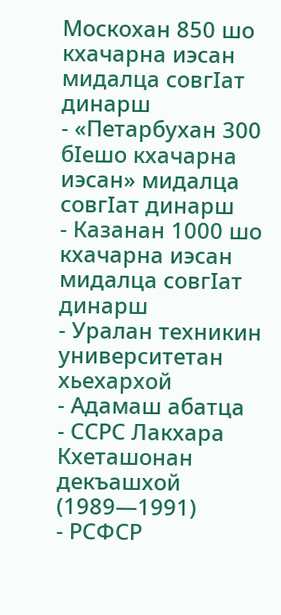Москохан 850 шо кхачарна иэсан мидалца совгӀат динарш
- «Петарбухан 300 бӀешо кхачарна иэсан» мидалца совгӀат динарш
- Казанан 1000 шо кхачарна иэсан мидалца совгӀат динарш
- Уралан техникин университетан хьехархой
- Адамаш абатца
- ССРС Лакхара Кхеташонан декъашхой (1989—1991)
- РСФСР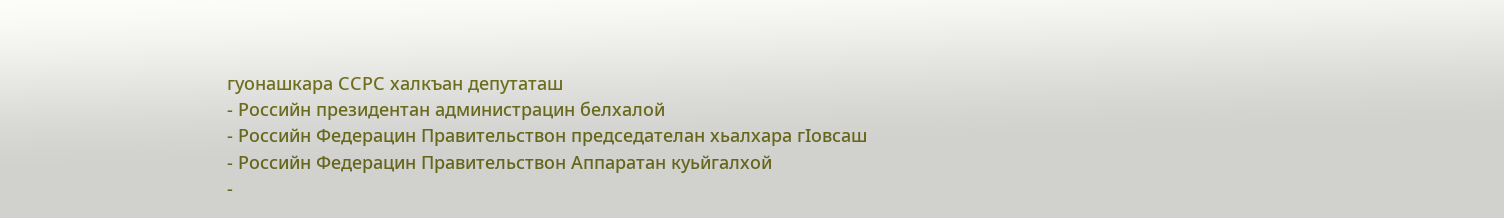гуонашкара ССРС халкъан депутаташ
- Российн президентан администрацин белхалой
- Российн Федерацин Правительствон председателан хьалхара гӀовсаш
- Российн Федерацин Правительствон Аппаратан куьйгалхой
-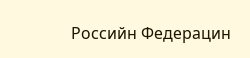Российн Федерацин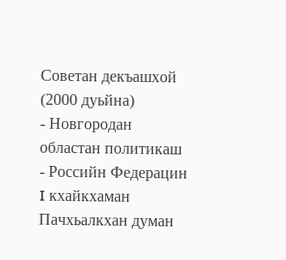Советан декъашхой (2000 дуьйна)
- Новгородан областан политикаш
- Российн Федерацин I кхайкхаман Пачхьалкхан думан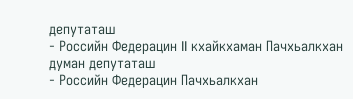депутаташ
- Российн Федерацин II кхайкхаман Пачхьалкхан думан депутаташ
- Российн Федерацин Пачхьалкхан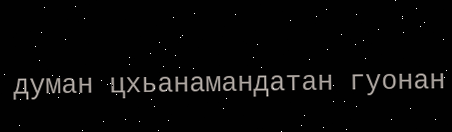думан цхьанамандатан гуонан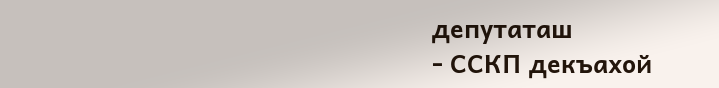депутаташ
- ССКП декъахой